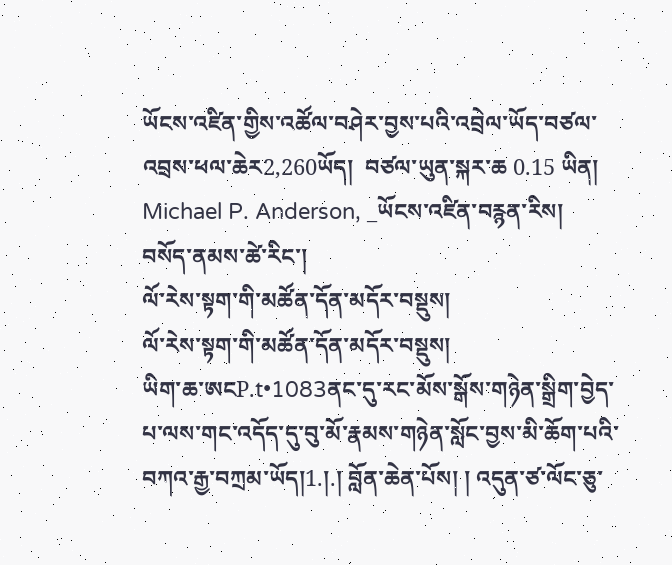ཡོངས་འཛིན་གྱིས་འཚོལ་བཤེར་བྱས་པའི་འབྲེལ་ཡོད་བཙལ་འབྲས་ཕལ་ཆེར2,260ཡོད།  བཙལ་ཡུན་སྐར་ཆ 0.15 ཡིན།
Michael P. Anderson, _ཡོངས་འཛིན་བརྙན་རིས།
བསོད་ནམས་ཚེ་རིང་།
ལོ་རེས་སྟག་གི་མཚོན་དོན་མདོར་བསྡུས།
ལོ་རེས་སྟག་གི་མཚོན་དོན་མདོར་བསྡུས།
ཡིག་ཆ་ཨངP.t•1083ནང་དུ་རང་མོས་སྒོས་གཉེན་སྒྲིག་བྱེད་པ་ལས་གང་འདོད་དུ་བུ་མོ་རྣམས་གཉེན་སློང་བྱས་མི་ཆོག་པའི་བཀའ་རྒྱ་བཀྲམ་ཡོད།1.།.། བློན་ཆེན་པོས། ། འདུན་ཙ་ལོང་ཅུ་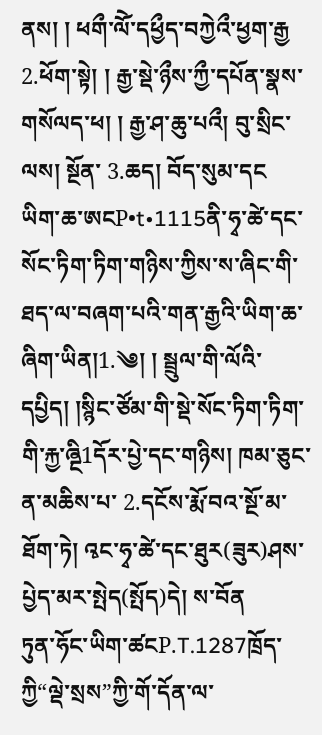ནས། ། ཕགྀ་ལོེ་དཕྱྀད་བཀྱེའྀ་ཕྱག་རྒྱ 2.ཕོག་སྟེ། ། རྒྱ་སྡེ་ཉྀས་ཀྱྀ་དཔོན་སྣས་གསོལད་ཕ། ། རྒྱ་ཤ་ཆུ་པའྀ། བུ་སྲིང་ལས། སྔོན་ 3.ཆད། བོད་སུམ་དང
ཡིག་ཆ་ཨངP•t•1115ནི་ཧྭ་ཚེ་དང་སོང་ཏིག་ཏིག་གཉིས་ཀྱིས་ས་ཞིང་གི་ཐད་ལ་བཞག་པའི་གན་རྒྱའི་ཡིག་ཆ་ཞིག་ཡིན།1.༄། ། སྦྲུལ་གི་ལོའི་དཔྱིད། །སྙིང་ཙོམ་གི་སྡེ་སོང་ཏིག་ཏིག་གི་རྐྱ་ཞྔི1དོར་པྱེ་དང་གཉིས། ཁམ་ཅུང་ན་མཆིས་པ་ 2.དངོས་རྨོ་བའ་སྔོ་མ་ཐོག་ཏེ། འྭང་ཧྭ་ཚེ་དང་ཐུར(ཟུར)ཤས་པྱེད་མར་སྤེད(སྤོད)དེ། ས་བོན
ཏུན་ཧོང་ཡིག་ཚངP.T.1287ཁྲོད་ཀྱི“ལྡེ་སྲས”ཀྱི་གོ་དོན་ལ་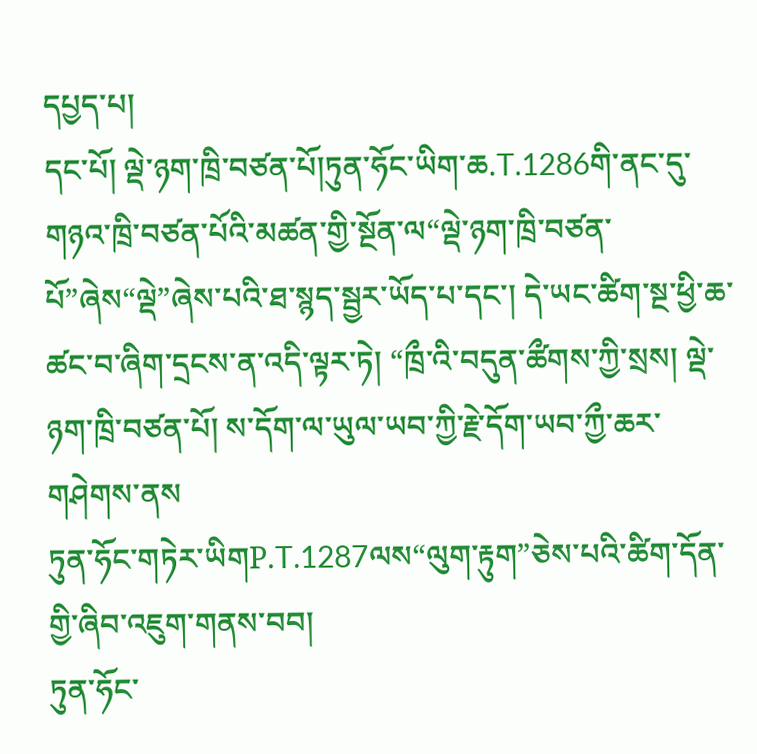དཔྱད་པ།
དང་པོ། ལྡེ་ཉག་ཁྲི་བཙན་པོ།ཏུན་ཧོང་ཡིག་ཆ.T.1286གི་ནང་དུ་གཉའ་ཁྲི་བཙན་པོའི་མཚན་གྱི་སྔོན་ལ“ལྡེ་ཉག་ཁྲི་བཙན་པོ”ཞེས“ལྡེ”ཞེས་པའི་ཐ་སྙད་སྦྱར་ཡོད་པ་དང་། དེ་ཡང་ཚིག་སྔ་ཕྱི་ཆ་ཚང་བ་ཞིག་དྲངས་ན་འདི་ལྟར་ཏེ། “ཁྲྀ་འི་བདུན་ཚྀགས་ཀྱི་སྲས། ལྡེ་ཉག་ཁྲི་བཙན་པོ། ས་དོག་ལ་ཡུལ་ཡབ་ཀྱི་རྗེ་དོག་ཡབ་ཀྱྀ་ཆར་གཤེགས་ནས
ཏུན་ཧོང་གཏེར་ཡིགP.T.1287ལས“ལུག་རྟུག”ཅེས་པའི་ཚིག་དོན་གྱི་ཞིབ་འཇུག་གནས་བབ།
ཏུན་ཧོང་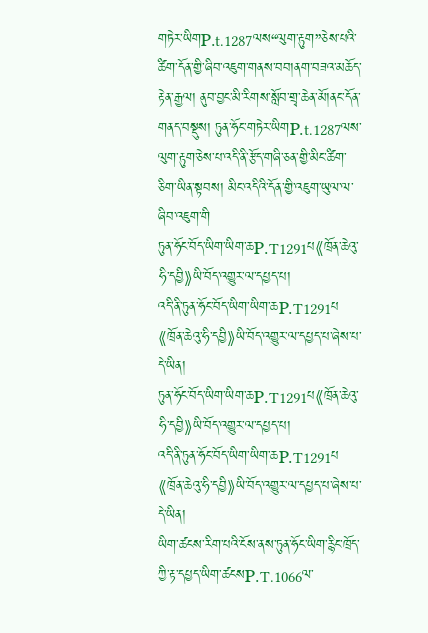གཏེར་ཡིགP.t.1287ལས“ལུག་རྟུག”ཅེས་པའི་ཚིག་དོན་གྱི་ཞིབ་འཇུག་གནས་བབ།ནག་བཟའ་མཆོད་རྟེན་རྒྱལ། ནུབ་བྱང་མི་རིགས་སློབ་གྲྭ་ཆེན་མོ།ནང་དོན་གནད་བསྡུས། ཏུན་ཧོང་གཏེར་ཡིགP.t.1287ལས་ལུག་རྟུག་ཅེས་པ་འདི་ནི་རྩོད་གཞི་ཅན་གྱི་མིང་ཚིག་ཅིག་ཡིན་སྟབས། མིང་འདིའི་དོན་གྱི་འཇུག་ཡུལ་ལ་ཞིབ་འཇུག་གི
ཏུན་ཧོང་བོད་ཡིག་ཡིག་ཆP.T1291པ《ཁྲོན་ཆེའུ་ཧི་དབྱི》ཡི་བོད་འགྱུར་ལ་དཔྱད་པ།
འདི་ནི་ཏུན་ཧོང་བོད་ཡིག་ཡིག་ཆP.T1291པ《ཁྲོན་ཆེའུ་ཧི་དབྱི》ཡི་བོད་འགྱུར་ལ་དཔྱད་པ་ཞེས་པ་དེ་ཡིན།
ཏུན་ཧོང་བོད་ཡིག་ཡིག་ཆP.T1291པ《ཁྲོན་ཆེའུ་ཧི་དབྱི》ཡི་བོད་འགྱུར་ལ་དཔྱད་པ།
འདི་ནི་ཏུན་ཧོང་བོད་ཡིག་ཡིག་ཆP.T1291པ《ཁྲོན་ཆེའུ་ཧི་དབྱི》ཡི་བོད་འགྱུར་ལ་དཔྱད་པ་ཞེས་པ་དེ་ཡིན།
ཡིག་ཚངས་རིག་པའི་ངོས་ནས་ཏུན་ཧོང་ཡིག་རྙིང་ཁྲོད་ཀྱི་རྟ་དཔྱད་ཡིག་ཚངསP.T.1066ལ་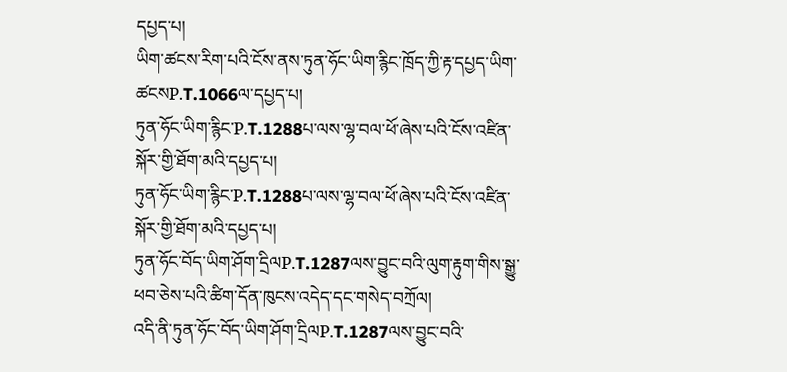དཔྱད་པ།
ཡིག་ཚངས་རིག་པའི་ངོས་ནས་ཏུན་ཧོང་ཡིག་རྙིང་ཁྲོད་ཀྱི་རྟ་དཔྱད་ཡིག་ཚངསP.T.1066ལ་དཔྱད་པ།
ཏུན་ཧོང་ཡིག་རྙིང་P.T.1288པ་ལས་ལྷ་བལ་ཕོ་ཞེས་པའི་ངོས་འཛིན་སྐོར་གྱི་ཐོག་མའི་དཔྱད་པ།
ཏུན་ཧོང་ཡིག་རྙིང་P.T.1288པ་ལས་ལྷ་བལ་ཕོ་ཞེས་པའི་ངོས་འཛིན་སྐོར་གྱི་ཐོག་མའི་དཔྱད་པ།
ཏུན་ཧོང་བོད་ཡིག་ཤོག་དྲིལP.T.1287ལས་བྱུང་བའི་ལུག་རྟུག་གིས་སྒྱུ་ཕབ་ཅེས་པའི་ཚིག་དོན་ཁུངས་འདེད་དང་གསེད་བཀྲོལ།
འདི་ནི་ཏུན་ཧོང་བོད་ཡིག་ཤོག་དྲིལP.T.1287ལས་བྱུང་བའི་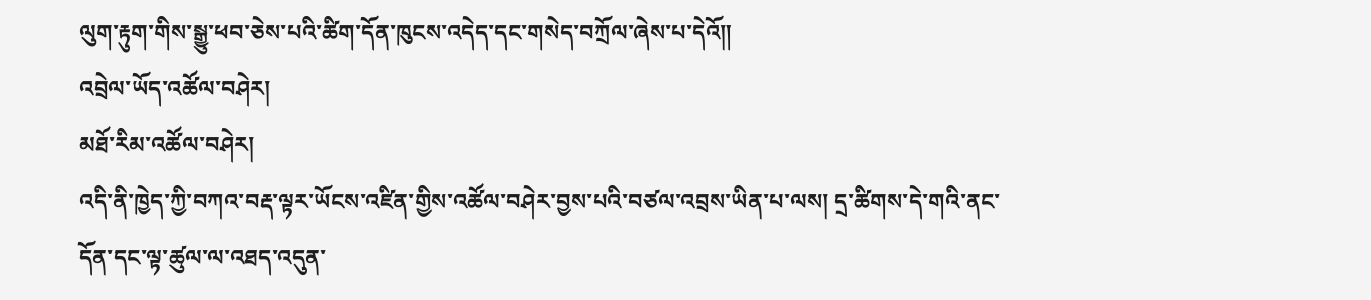ལུག་རྟུག་གིས་སྒྱུ་ཕབ་ཅེས་པའི་ཚིག་དོན་ཁུངས་འདེད་དང་གསེད་བཀྲོལ་ཞེས་པ་དེའོ༎
འབྲེལ་ཡོད་འཚོལ་བཤེར།
མཐོ་རིམ་འཚོལ་བཤེར།
འདི་ནི་ཁྱེད་ཀྱི་བཀའ་བརྡ་ལྟར་ཡོངས་འཛིན་གྱིས་འཚོལ་བཤེར་བྱས་པའི་བཙལ་འབྲས་ཡིན་པ་ལས། དྲ་ཚིགས་དེ་གའི་ནང་དོན་དང་ལྟ་ཚུལ་ལ་འཐད་འདུན་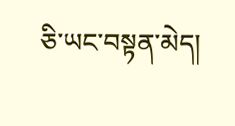ཅི་ཡང་བསྟན་མེད།